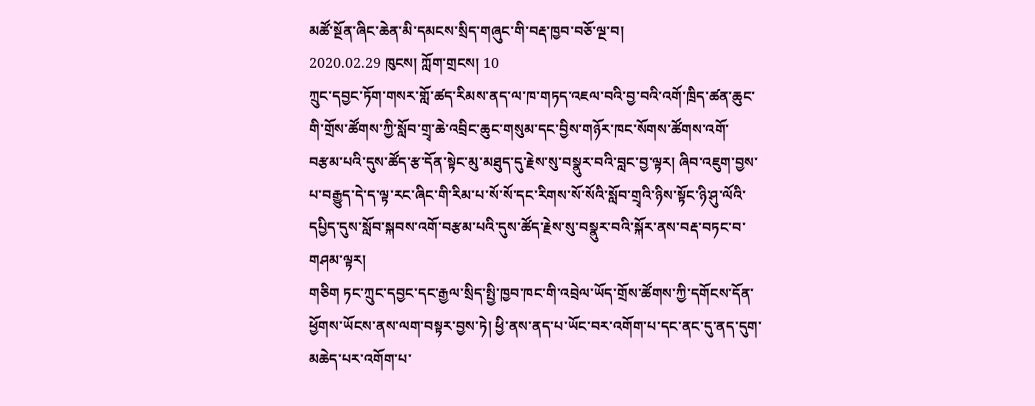མཚོ་སྔོན་ཞིང་ཆེན་མི་དམངས་སྲིད་གཞུང་གི་བརྡ་ཁྱབ་བཅོ་ལྔ་བ།
2020.02.29 ཁུངས། ཀློག་གྲངས། 10
ཀྲུང་དབྱང་ཏོག་གསར་གློ་ཚད་རིམས་ནད་ལ་ཁ་གཏད་འཇལ་བའི་བྱ་བའི་འགོ་ཁྲིད་ཚན་ཆུང་གི་གྲོས་ཚོགས་ཀྱི་སློབ་གྲྭ་ཆེ་འབྲིང་ཆུང་གསུམ་དང་བྱིས་གཉོར་ཁང་སོགས་ཚོགས་འགོ་བརྩམ་པའི་དུས་ཚོད་རྩ་དོན་སྟེང་མུ་མཐུད་དུ་རྗེས་སུ་བསྣུར་བའི་བླང་བྱ་ལྟར། ཞིབ་འཇུག་བྱས་པ་བརྒྱུད་དེ་ད་ལྟ་རང་ཞིང་གི་རིམ་པ་སོ་སོ་དང་རིགས་སོ་སོའི་སློབ་གྲྭའི་ཉིས་སྟོང་ཉི་ཤུ་ལོའི་དཔྱིད་དུས་སློབ་སྐབས་འགོ་བརྩམ་པའི་དུས་ཚོད་རྗེས་སུ་བསྣུར་བའི་སྐོར་ནས་བརྡ་བཏང་བ་གཤམ་ལྟར།
གཅིག ཏང་ཀྲུང་དབྱང་དང་རྒྱལ་སྲིད་སྤྱི་ཁྱབ་ཁང་གི་འབྲེལ་ཡོད་གྲོས་ཚོགས་ཀྱི་དགོངས་དོན་ཕྱོགས་ཡོངས་ནས་ལག་བསྟར་བྱས་ཏེ། ཕྱི་ནས་ནད་པ་ཡོང་བར་འགོག་པ་དང་ནང་དུ་ནད་དུག་མཆེད་པར་འགོག་པ་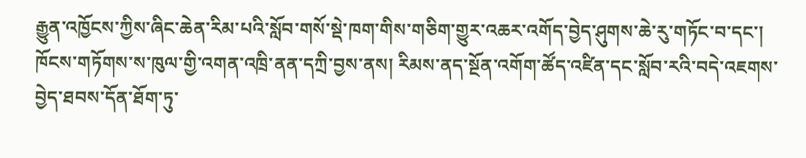རྒྱུན་འཁྱོངས་ཀྱིས་ཞིང་ཆེན་རིམ་པའི་སློབ་གསོ་སྡེ་ཁག་གིས་གཅིག་གྱུར་འཆར་འགོད་བྱེད་ཤུགས་ཆེ་རུ་གཏོང་བ་དང་། ཁོངས་གཏོགས་ས་ཁུལ་གྱི་འགན་འཁྲི་ནན་དཀྲི་བྱས་ནས། རིམས་ནད་སྔོན་འགོག་ཚོད་འཛིན་དང་སློབ་རའི་བདེ་འཇགས་བྱེད་ཐབས་དོན་ཐོག་ཏུ་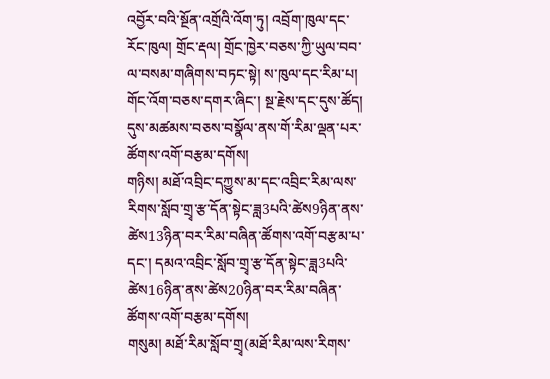འབྱོར་བའི་སྔོན་འགྲོའི་འོག་ཏུ། འབྲོག་ཁུལ་དང་རོང་ཁུལ། གྲོང་རྡལ། གྲོང་ཁྱེར་བཅས་ཀྱི་ཡུལ་བབ་ལ་བསམ་གཞིགས་བཏང་སྟེ། ས་ཁུལ་དང་རིམ་པ། གོང་འོག་བཅས་དགར་ཞིང་། སྔ་རྗེས་དང་དུས་ཚོད། དུས་མཚམས་བཅས་བསྣོལ་ནས་གོ་རིམ་ལྡན་པར་ཚོགས་འགོ་བརྩམ་དགོས།
གཉིས། མཐོ་འབྲིང་དཀྱུས་མ་དང་འབྲིང་རིམ་ལས་རིགས་སློབ་གྲྭ་རྩ་དོན་སྟེང་ཟླ3པའི་ཚེས9ཉིན་ནས་ཚེས13ཉིན་བར་རིམ་བཞིན་ཚོགས་འགོ་བརྩམ་པ་དང་། དམའ་འབྲིང་སློབ་གྲྭ་རྩ་དོན་སྟེང་ཟླ3པའི་ཚེས16ཉིན་ནས་ཚེས20ཉིན་བར་རིམ་བཞིན་ཚོགས་འགོ་བརྩམ་དགོས།
གསུམ། མཐོ་རིམ་སློབ་གྲྭ(མཐོ་རིམ་ལས་རིགས་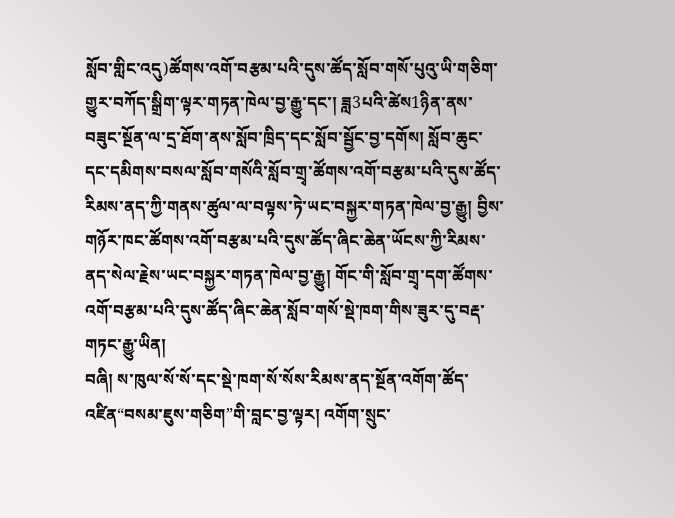སློབ་གླིང་འདུ)ཚོགས་འགོ་བརྩམ་པའི་དུས་ཚོད་སློབ་གསོ་པུའུ་ཡི་གཅིག་གྱུར་བཀོད་སྒྲིག་ལྟར་གཏན་ཁེལ་བྱ་རྒྱུ་དང་། ཟླ3པའི་ཚེས1ཉིན་ནས་བཟུང་སྔོན་ལ་དྲ་ཐོག་ནས་སློབ་ཁྲིད་དང་སློབ་སྦྱོང་བྱ་དགོས། སློབ་ཆུང་དང་དམིགས་བསལ་སློབ་གསོའི་སློབ་གྲྭ་ཚོགས་འགོ་བརྩམ་པའི་དུས་ཚོད་རིམས་ནད་ཀྱི་གནས་ཚུལ་ལ་བལྟས་ཏེ་ཡང་བསྐྱར་གཏན་ཁེལ་བྱ་རྒྱུ། བྱིས་གཉོར་ཁང་ཚོགས་འགོ་བརྩམ་པའི་དུས་ཚོད་ཞིང་ཆེན་ཡོངས་ཀྱི་རིམས་ནད་སེལ་རྗེས་ཡང་བསྐྱར་གཏན་ཁེལ་བྱ་རྒྱུ། གོང་གི་སློབ་གྲྭ་དག་ཚོགས་འགོ་བརྩམ་པའི་དུས་ཚོད་ཞིང་ཆེན་སློབ་གསོ་སྡེ་ཁག་གིས་ཟུར་དུ་བརྡ་གཏང་རྒྱུ་ཡིན།
བཞི། ས་ཁུལ་སོ་སོ་དང་སྡེ་ཁག་སོ་སོས་རིམས་ནད་སྔོན་འགོག་ཚོད་འཛིན“བསམ་ཇུས་གཅིག”གི་བླང་བྱ་ལྟར། འགོག་སྲུང་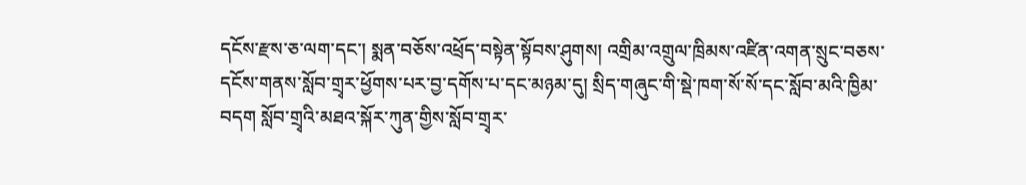དངོས་རྫས་ཅ་ལག་དང་། སྨན་བཅོས་འཕྲོད་བསྟེན་སྟོབས་ཤུགས། འགྲིམ་འགྲུལ་ཁྲིམས་འཛིན་འགན་སྲུང་བཅས་དངོས་གནས་སློབ་གྲྭར་ཕྱོགས་པར་བྱ་དགོས་པ་དང་མཉམ་དུ། སྲིད་གཞུང་གི་སྡེ་ཁག་སོ་སོ་དང་སློབ་མའི་ཁྱིམ་བདག སློབ་གྲྭའི་མཐའ་སྐོར་ཀུན་གྱིས་སློབ་གྲྭར་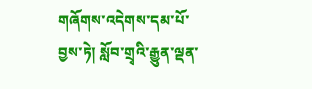གཞོགས་འདེགས་དམ་པོ་བྱས་ཏེ། སློབ་གྲྭའི་རྒྱུན་ལྡན་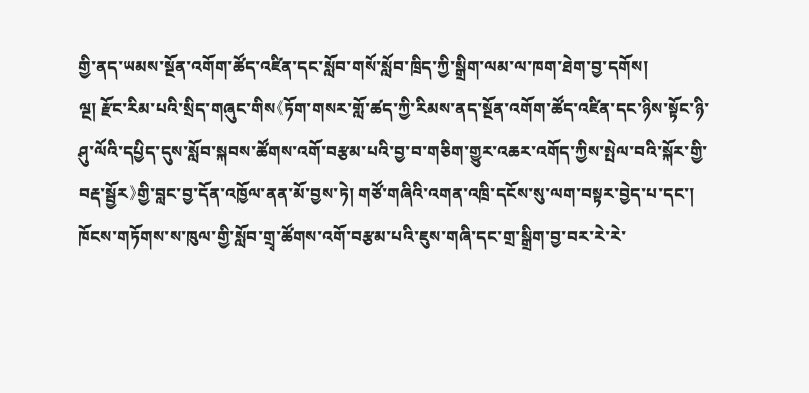གྱི་ནད་ཡམས་སྔོན་འགོག་ཚོད་འཛིན་དང་སློབ་གསོ་སློབ་ཁྲིད་ཀྱི་སྒྲིག་ལམ་ལ་ཁག་ཐེག་བྱ་དགོས།
ལྔ། རྫོང་རིམ་པའི་སྲིད་གཞུང་གིས《ཏོག་གསར་གློ་ཚད་ཀྱི་རིམས་ནད་སྔོན་འགོག་ཚོད་འཛིན་དང་ཉིས་སྟོང་ཉི་ཤུ་ལོའི་དཔྱིད་དུས་སློབ་སྐབས་ཚོགས་འགོ་བརྩམ་པའི་བྱ་བ་གཅིག་གྱུར་འཆར་འགོད་ཀྱིས་སྤེལ་བའི་སྐོར་གྱི་བརྡ་སྦྱོར》གྱི་བླང་བྱ་དོན་འཁྱོལ་ནན་མོ་བྱས་ཏེ། གཙོ་གཞིའི་འགན་འཁྲི་དངོས་སུ་ལག་བསྟར་བྱེད་པ་དང་། ཁོངས་གཏོགས་ས་ཁུལ་གྱི་སློབ་གྲྭ་ཚོགས་འགོ་བརྩམ་པའི་ཇུས་གཞི་དང་གྲ་སྒྲིག་བྱ་བར་རེ་རེ་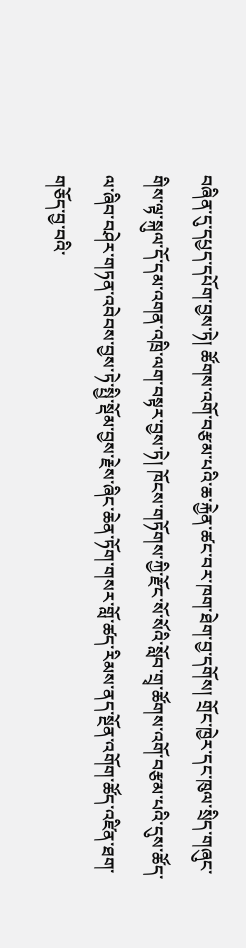བཞིན་དུ་དཔྱད་དཔོག་བྱས་ཏེ། ཚོགས་འགོ་བརྩམ་པའི་ཆ་རྐྱེན་ཚང་བར་ཁག་ཐེག་བྱ་དགོས། གྲོང་ཁྱེར་དང་ཁུལ་སྲིད་གཞུང་གིས་ལྟ་སྐུལ་དོ་དམ་འགན་འཁྲི་ལག་བསྟར་བྱས་ཏེ། ཁོངས་གཏོགས་ཀྱི་རྫོང་སོ་སོའི་སློབ་གྲྭ་ཚོགས་འགོ་བརྩམ་པའི་དུས་ཚོད་ལ་ཞིབ་བཤེར་གཏན་འབེབས་བྱས་ཏེ་སྤྱི་སྡོམ་བྱས་རྗེས་ཞིང་ཆེན་ཏོག་གསར་གློ་ཚད་རིམས་ནད་སྔོན་འགོག་ཚོད་འཛིན་ཐག་གཅོད་བྱ་བའི་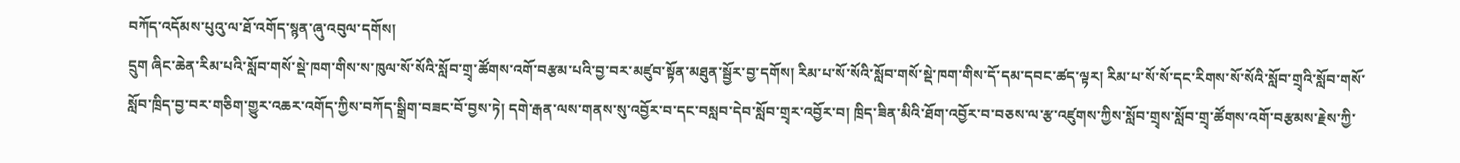བཀོད་འདོམས་པུའུ་ལ་ཐོ་འགོད་སྙན་ཞུ་འབུལ་དགོས།
དྲུག ཞིང་ཆེན་རིམ་པའི་སློབ་གསོ་སྡེ་ཁག་གིས་ས་ཁུལ་སོ་སོའི་སློབ་གྲྭ་ཚོགས་འགོ་བརྩམ་པའི་བྱ་བར་མཛུབ་སྟོན་མཐུན་སྦྱོར་བྱ་དགོས། རིམ་པ་སོ་སོའི་སློབ་གསོ་སྡེ་ཁག་གིས་དོ་དམ་དབང་ཚད་ལྟར། རིམ་པ་སོ་སོ་དང་རིགས་སོ་སོའི་སློབ་གྲྭའི་སློབ་གསོ་སློབ་ཁྲིད་བྱ་བར་གཅིག་གྱུར་འཆར་འགོད་ཀྱིས་བཀོད་སྒྲིག་བཟང་བོ་བྱས་ཏེ། དགེ་རྒན་ལས་གནས་སུ་འབྱོར་བ་དང་བསླབ་དེབ་སློབ་གྲྭར་འབྱོར་བ། ཁྲིད་ཟིན་མིའི་ཐོག་འབྱོར་བ་བཅས་ལ་རྩ་འཛུགས་ཀྱིས་སློབ་གྲྭས་སློབ་གྲྭ་ཚོགས་འགོ་བརྩམས་རྗེས་ཀྱི་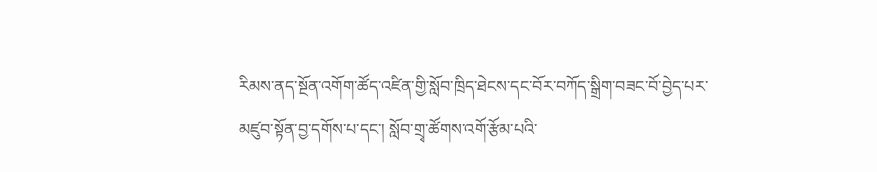རིམས་ནད་སྔོན་འགོག་ཚོད་འཛིན་གྱི་སློབ་ཁྲིད་ཐེངས་དང་བོར་བཀོད་སྒྲིག་བཟང་བོ་བྱེད་པར་མཛུབ་སྟོན་བྱ་དགོས་པ་དང་། སློབ་གྲྭ་ཚོགས་འགོ་རྩོམ་པའི་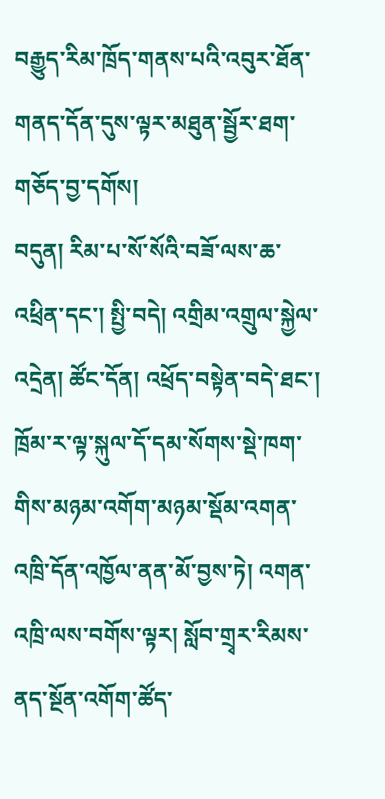བརྒྱུད་རིམ་ཁྲོད་གནས་པའི་འབུར་ཐོན་གནད་དོན་དུས་ལྟར་མཐུན་སྦྱོར་ཐག་གཅོད་བྱ་དགོས།
བདུན། རིམ་པ་སོ་སོའི་བཟོ་ལས་ཆ་འཕྲིན་དང་། སྤྱི་བདེ། འགྲིམ་འགྲུལ་སྐྱེལ་འདྲེན། ཚོང་དོན། འཕྲོད་བསྟེན་བདེ་ཐང་། ཁྲོམ་ར་ལྟ་སྐུལ་དོ་དམ་སོགས་སྡེ་ཁག་གིས་མཉམ་འགོག་མཉམ་སྡོམ་འགན་འཁྲི་དོན་འཁྱོལ་ནན་མོ་བྱས་ཏེ། འགན་འཁྲི་ལས་བགོས་ལྟར། སློབ་གྲྭར་རིམས་ནད་སྔོན་འགོག་ཚོད་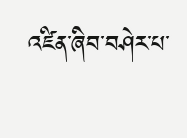འཛིན་ཞིབ་བཤེར་པ་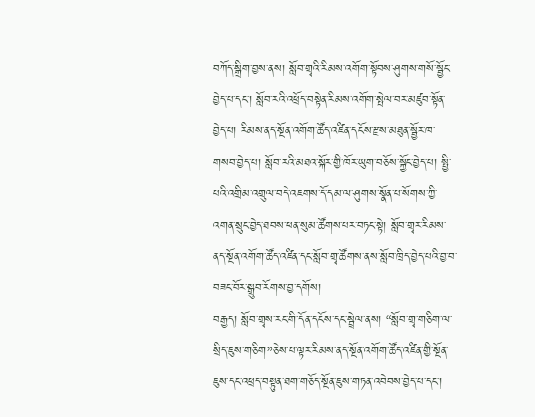བཀོད་སྒྲིག་བྱས་ནས། སློབ་གྲྭའི་རིམས་འགོག་སྟོབས་ཤུགས་གསོ་སྦྱོང་བྱེད་པ་དང་། སློབ་རའི་འཕྲོད་བསྟེན་རིམས་འགོག་སྤེལ་བར་མཛུབ་སྟོན་བྱེད་པ། རིམས་ནད་སྔོན་འགོག་ཚོད་འཛིན་དངོས་རྫས་མཐུན་སྦྱོར་ཁ་གསབ་བྱེད་པ། སློབ་རའི་མཐའ་སྐོར་གྱི་ཁོར་ཡུག་བཅོས་སྐྱོང་བྱེད་པ། སྤྱི་པའི་འགྲིམ་འགྲུལ་བདེ་འཇགས་དོ་དམ་ལ་ཤུགས་སྣོན་པ་སོགས་ཀྱི་འགན་སྲུང་བྱེད་ཐབས་ཕན་སུམ་ཚོགས་པར་བཏང་སྟེ། སློབ་གྲྭར་རིམས་ནད་སྔོན་འགོག་ཚོད་འཛིན་དང་སློབ་གྲྭ་ཚོགས་ནས་སློབ་ཁྲིད་བྱེད་པའི་བྱ་བ་བཟང་བོར་སྒྲུབ་རོགས་བྱ་དགོས།
བརྒྱད། སློབ་གྲྭས་རང་གི་དོན་དངོས་དང་སྦྲེལ་ནས། “སློབ་གྲྭ་གཅིག་ལ་སྲིད་ཇུས་གཅིག”ཅེས་པ་ལྟར་རིམས་ནད་སྔོན་འགོག་ཚོད་འཛིན་གྱི་སྔོན་ཇུས་དང་འཕྲད་བསྟུན་ཐག་གཅོད་སྔོན་ཇུས་གཏན་འབེབས་བྱེད་པ་དང་།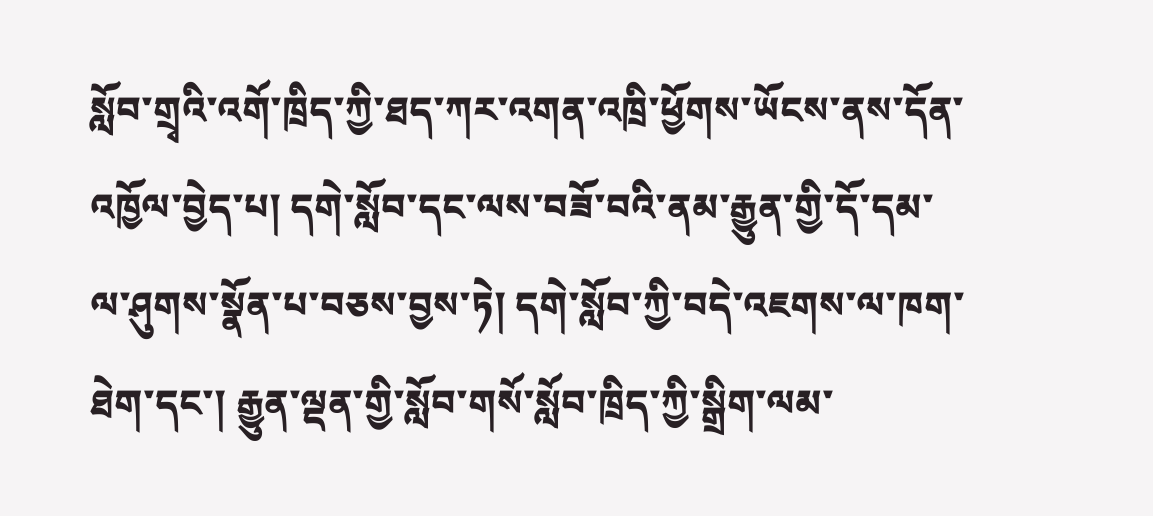སློབ་གྲྭའི་འགོ་ཁྲིད་ཀྱི་ཐད་ཀར་འགན་འཁྲི་ཕྱོགས་ཡོངས་ནས་དོན་འཁྱོལ་བྱེད་པ། དགེ་སློབ་དང་ལས་བཟོ་བའི་ནམ་རྒྱུན་གྱི་དོ་དམ་ལ་ཤུགས་སྣོན་པ་བཅས་བྱས་ཏེ། དགེ་སློབ་ཀྱི་བདེ་འཇགས་ལ་ཁག་ཐེག་དང་། རྒྱུན་ལྡན་གྱི་སློབ་གསོ་སློབ་ཁྲིད་ཀྱི་སྒྲིག་ལམ་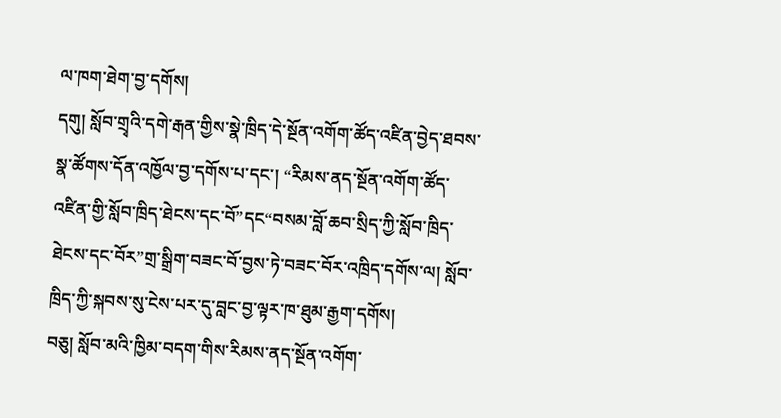ལ་ཁག་ཐེག་བྱ་དགོས།
དགུ། སློབ་གྲྭའི་དགེ་རྒན་གྱིས་སྣེ་ཁྲིད་དེ་སྔོན་འགོག་ཚོད་འཛིན་བྱེད་ཐབས་སྣ་ཚོགས་དོན་འཁྱོལ་བྱ་དགོས་པ་དང་། “རིམས་ནད་སྔོན་འགོག་ཚོད་འཛིན་གྱི་སློབ་ཁྲིད་ཐེངས་དང་བོ”དང“བསམ་བློ་ཆབ་སྲིད་ཀྱི་སློབ་ཁྲིད་ཐེངས་དང་བོར”གྲ་སྒྲིག་བཟང་བོ་བྱས་ཏེ་བཟང་བོར་འཁྲིད་དགོས་ལ། སློབ་ཁྲིད་ཀྱི་སྐབས་སུ་ངེས་པར་དུ་བླང་བྱ་ལྟར་ཁ་ཐུམ་རྒྱག་དགོས།
བཅུ། སློབ་མའི་ཁྱིམ་བདག་གིས་རིམས་ནད་སྔོན་འགོག་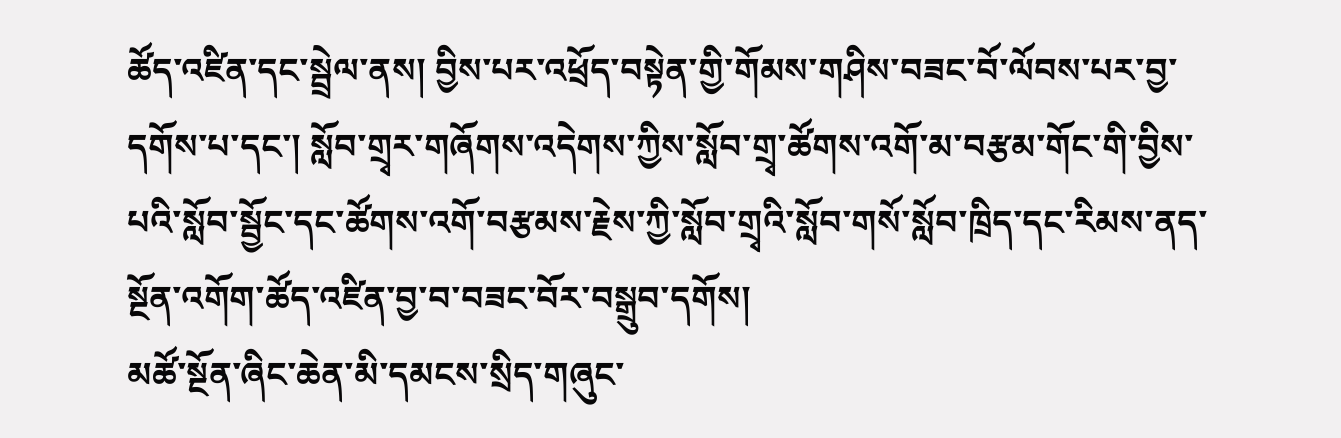ཚོད་འཛིན་དང་སྦྲེལ་ནས། བྱིས་པར་འཕྲོད་བསྟེན་གྱི་གོམས་གཤིས་བཟང་བོ་ལོབས་པར་བྱ་དགོས་པ་དང་། སློབ་གྲྭར་གཞོགས་འདེགས་ཀྱིས་སློབ་གྲྭ་ཚོགས་འགོ་མ་བརྩམ་གོང་གི་བྱིས་པའི་སློབ་སྦྱོང་དང་ཚོགས་འགོ་བརྩམས་རྗེས་ཀྱི་སློབ་གྲྭའི་སློབ་གསོ་སློབ་ཁྲིད་དང་རིམས་ནད་སྔོན་འགོག་ཚོད་འཛིན་བྱ་བ་བཟང་བོར་བསྒྲུབ་དགོས།
མཚོ་སྔོན་ཞིང་ཆེན་མི་དམངས་སྲིད་གཞུང་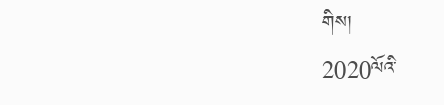གིས།
2020ལོའི་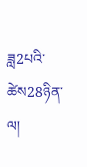ཟླ2པའི་ཚེས28ཉིན་ལ།